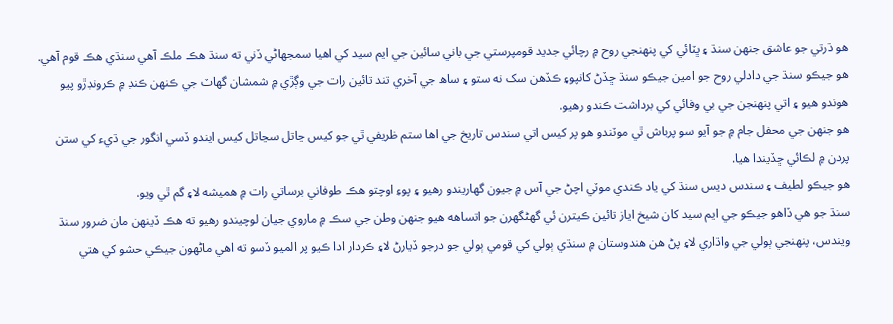ھو ڌرتي جو عاشق جنھن سنڌ ۽ ڀٽائي کي پنھنجي روح ۾ رچائي جديد قومپرستي جي باني سائين جي ايم سيد کي اھيا سمجھاڻي ڏني ته سنڌ ھڪ ملڪ آھي سنڌي ھڪ قوم آھي. ھو جيڪو سنڌ جي دادلي روح جو امين جيڪو سنڌ ڇڏڻ کانپو۽ ڪڏھن سک نه ستو ۽ ساھ جي آخري تند تائين رات جي وڳڙي ۾ شمشان گھاٽ جي ڪنھن ڪنڊ ۾ ڪرونڊڙو پيو ھوندو ھيو ۽ اتي پنھنجن جي بي وفائي کي برداشت ڪندو رھيو.
ھو جنھن جي محفل جام ۾ جو آيو سو پرباش ٿي موٽندو ھو پر کيس اتي سندس تاريخ جي اھا ستم ظريفي ٿي جو کيس ڃاتل سڃاتل کيس ايندو ڏسي انگور جي ڌيء کي ستن پردن ۾ لڪائي ڇڏيندا ھيا.
ھو جيڪو لطيف ۽ سندس ديس سنڌ کي ياد ڪندي موٽي اچڻ جي آس ۾ جيون گھاريندو رھيو ۽ پوءِ اوچتو ھڪ طوفاني برساتي رات ۾ ھميشه لا۽ گم ٿي ويو.
سنڌ جو ھي ڏاھو جيڪو جي ايم سيد کان شيخ اياز تائين ڪيترن ئي گھڻگھرن جو اتساهه ھيو جنھن وطن جي سڪ ۾ ماروي جيان لوچيندو رھيو ته ھڪ ڏينھن مان ضرور سنڌ ويندس، پنھنجي ٻولي جي واڌاري لا۽ پڻ ھن ھندوستان ۾ سنڌي ٻولي کي قومي ٻولي جو درجو ڏيارڻ لا۽ ڪردار ادا ڪيو پر الميو ڏسو ته اھي ماڻھون جيڪي حشو کي ھتي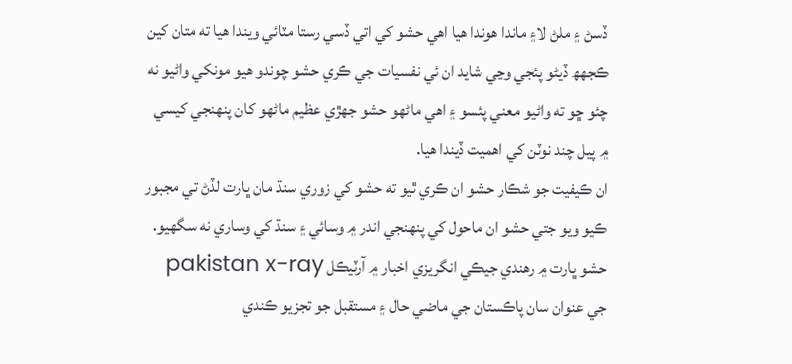ڏسڻ ۽ ملڻ لا۽ ماندا ھوندا ھيا اھي حشو کي اتي ڏسي رستا مٽائي ويندا ھيا ته متان کين ڪجهھ ڏيڻو پئجي وڃي شايد ان ئي نفسيات جي ڪري حشو چوندو ھيو مونکي واڻيو نه چئو ڇو ته واڻيو معني پئسو ۽ اھي ماڻھو حشو جھڙي عظيم ماڻھو کان پنھنجي کيسي ۾ پيل چند نوٽن کي اھميت ڏيندا ھيا.
ان ڪيفيت جو شڪار حشو ان ڪري ٿيو ته حشو کي زوري سنڌ مان ڀارت لڏڻ تي مجبور ڪيو ويو جتي حشو ان ماحول کي پنھنجي اندر ۾ وسائي ۽ سنڌ کي وساري نه سگھيو. حشو ڀارت ۾ رھندي جيڪي انگريزي اخبار ۾ آرٽيڪل pakistan x-ray جي عنوان سان پاڪستان جي ماضي حال ۽ مستقبل جو تجزيو ڪندي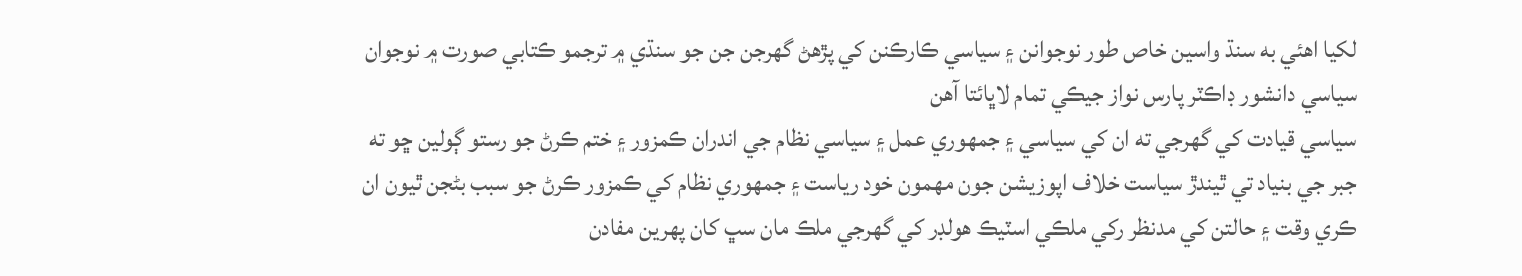لکيا اھئي به سنڌ واسين خاص طور نوجوانن ۽ سياسي ڪارڪنن کي پڙھڻ گھرجن جن جو سنڌي ۾ ترجمو ڪتابي صورت ۾ نوجوان سياسي دانشور ڊاڪٽر پارس نواز جيڪي تمام لاڀائتا آھن
سياسي قيادت کي گهرجي ته ان کي سياسي ۽ جمهوري عمل ۽ سياسي نظام جي اندران ڪمزور ۽ ختم ڪرڻ جو رستو ڳولين ڇو ته جبر جي بنياد تي ٿيندڙ سياست خلاف اپوزيشن جون مهمون خود رياست ۽ جمهوري نظام کي ڪمزور ڪرڻ جو سبب بڻجن ٿيون ان ڪري وقت ۽ حالتن کي مدنظر رکي ملڪي اسٽيڪ ھولڊر کي گھرجي ملڪ مان سڀ کان پھرين مفادن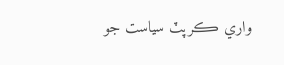واري ڪرپٽ سياست جو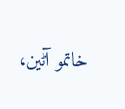خاتمو آڻين،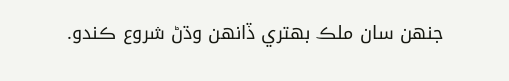جنهن سان ملڪ بهتري ڏانهن وڌڻ شروع ڪندو.